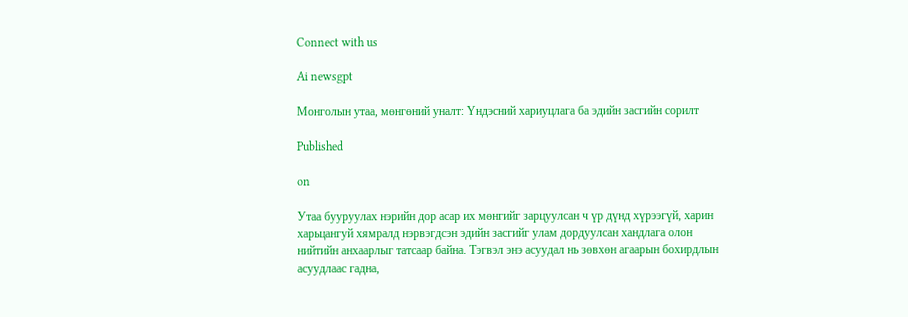Connect with us

Ai newsgpt

Монголын утаа, мөнгөний уналт: Үндэсний хариуцлага ба эдийн засгийн сорилт

Published

on

Утаа бууруулах нэрийн дор асар их мөнгийг зарцуулсан ч үр дүнд хүрээгүй, харин харьцангуй хямралд нэрвэгдсэн эдийн засгийг улам дордуулсан хандлага олон нийтийн анхаарлыг татсаар байна. Тэгвэл энэ асуудал нь зөвхөн агаарын бохирдлын асуудлаас гадна,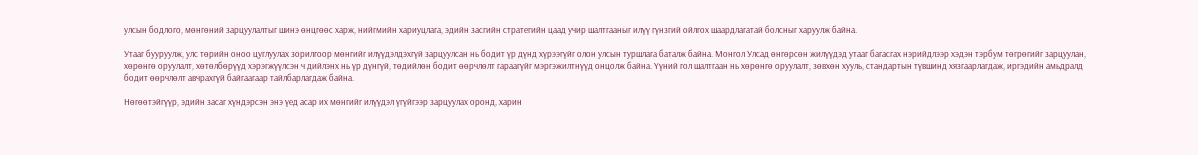улсын бодлого, мөнгөний зарцуулалтыг шинэ өнцгөөс харж, нийгмийн хариуцлага, эдийн засгийн стратегийн цаад учир шалтгааныг илүү гүнзгий ойлгох шаардлагатай болсныг харуулж байна.

Утааг бууруулж, улс төрийн оноо цуглуулах зорилгоор мөнгийг илүүдэлдэхгүй зарцуулсан нь бодит үр дүнд хүрээгүйг олон улсын туршлага баталж байна. Монгол Улсад өнгөрсөн жилүүдэд утааг багасгах нэрийдлээр хэдэн тэрбум төгрөгийг зарцуулан, хөрөнгө оруулалт, хөтөлбөрүүд хэрэгжүүлсэн ч дийлэнх нь үр дүнгүй, төдийлөн бодит өөрчлөлт гараагүйг мэргэжилтнүүд онцолж байна. Үүний гол шалтгаан нь хөрөнгө оруулалт, зөвхөн хууль, стандартын түвшинд хязгаарлагдаж, иргэдийн амьдралд бодит өөрчлөлт авчрахгүй байгаагаар тайлбарлагдаж байна.

Нөгөөтэйгүүр, эдийн засаг хүндэрсэн энэ үед асар их мөнгийг илүүдэл үгүйгээр зарцуулах оронд, харин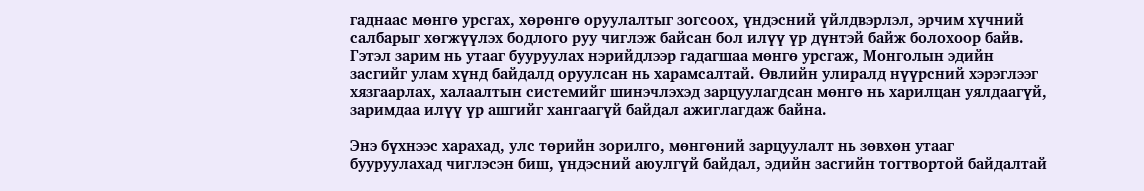гаднаас мөнгө урсгах, хөрөнгө оруулалтыг зогсоох, үндэсний үйлдвэрлэл, эрчим хүчний салбарыг хөгжүүлэх бодлого руу чиглэж байсан бол илүү үр дүнтэй байж болохоор байв. Гэтэл зарим нь утааг бууруулах нэрийдлээр гадагшаа мөнгө урсгаж, Монголын эдийн засгийг улам хүнд байдалд оруулсан нь харамсалтай. Өвлийн улиралд нүүрсний хэрэглээг хязгаарлах, халаалтын системийг шинэчлэхэд зарцуулагдсан мөнгө нь харилцан уялдаагүй, заримдаа илүү үр ашгийг хангаагүй байдал ажиглагдаж байна.

Энэ бүхнээс харахад, улс төрийн зорилго, мөнгөний зарцуулалт нь зөвхөн утааг бууруулахад чиглэсэн биш, үндэсний аюулгүй байдал, эдийн засгийн тогтвортой байдалтай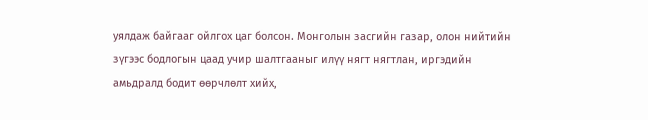уялдаж байгааг ойлгох цаг болсон. Монголын засгийн газар, олон нийтийн зүгээс бодлогын цаад учир шалтгааныг илүү нягт нягтлан, иргэдийн амьдралд бодит өөрчлөлт хийх,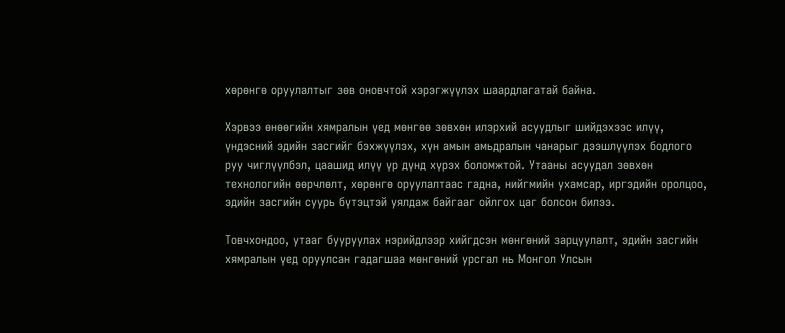хөрөнгө оруулалтыг зөв оновчтой хэрэгжүүлэх шаардлагатай байна.

Хэрвээ өнөөгийн хямралын үед мөнгөө зөвхөн илэрхий асуудлыг шийдэхээс илүү, үндэсний эдийн засгийг бэхжүүлэх, хүн амын амьдралын чанарыг дээшлүүлэх бодлого руу чиглүүлбэл, цаашид илүү үр дүнд хүрэх боломжтой. Утааны асуудал зөвхөн технологийн өөрчлөлт, хөрөнгө оруулалтаас гадна, нийгмийн ухамсар, иргэдийн оролцоо, эдийн засгийн суурь бүтэцтэй уялдаж байгааг ойлгох цаг болсон билээ.

Товчхондоо, утааг бууруулах нэрийдлээр хийгдсэн мөнгөний зарцуулалт, эдийн засгийн хямралын үед оруулсан гадагшаа мөнгөний урсгал нь Монгол Улсын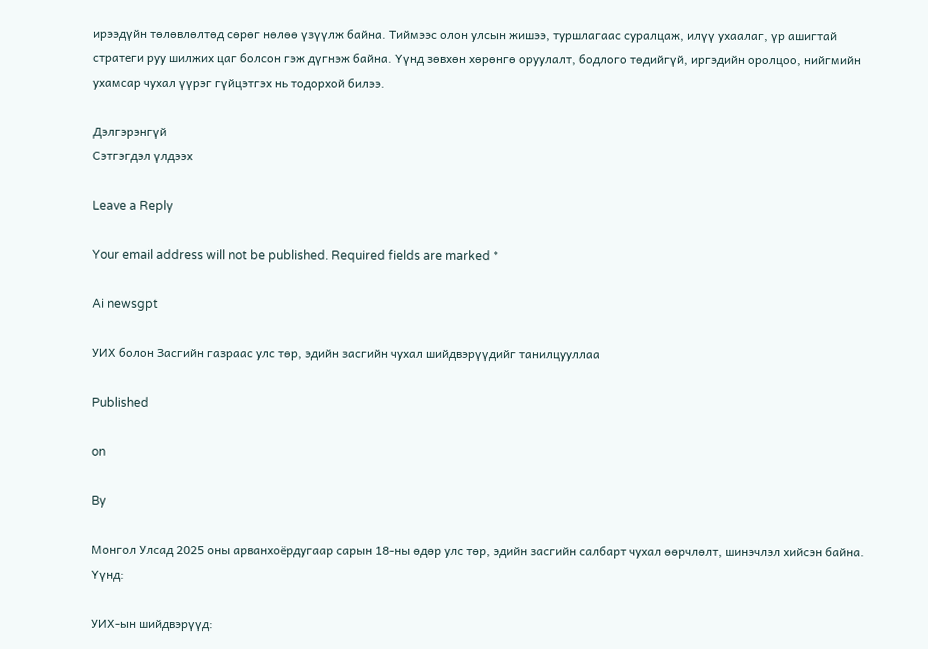ирээдүйн төлөвлөлтөд сөрөг нөлөө үзүүлж байна. Тиймээс олон улсын жишээ, туршлагаас суралцаж, илүү ухаалаг, үр ашигтай стратеги руу шилжих цаг болсон гэж дүгнэж байна. Үүнд зөвхөн хөрөнгө оруулалт, бодлого төдийгүй, иргэдийн оролцоо, нийгмийн ухамсар чухал үүрэг гүйцэтгэх нь тодорхой билээ.

Дэлгэрэнгүй
Сэтгэгдэл үлдээх

Leave a Reply

Your email address will not be published. Required fields are marked *

Ai newsgpt

УИХ болон Засгийн газраас улс төр, эдийн засгийн чухал шийдвэрүүдийг танилцууллаа

Published

on

By

Монгол Улсад 2025 оны арванхоёрдугаар сарын 18-ны өдөр улс төр, эдийн засгийн салбарт чухал өөрчлөлт, шинэчлэл хийсэн байна. Үүнд:

УИХ-ын шийдвэрүүд: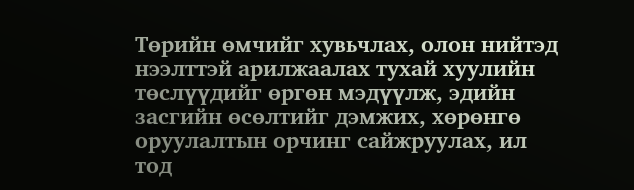Төрийн өмчийг хувьчлах, олон нийтэд нээлттэй арилжаалах тухай хуулийн төслүүдийг өргөн мэдүүлж, эдийн засгийн өсөлтийг дэмжих, хөрөнгө оруулалтын орчинг сайжруулах, ил тод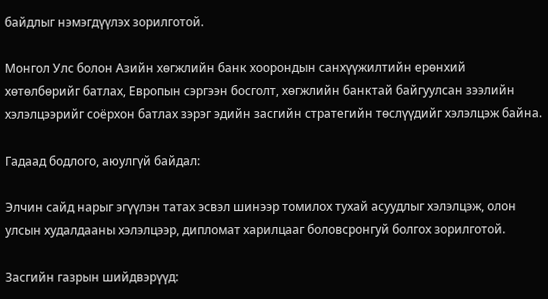байдлыг нэмэгдүүлэх зорилготой.

Монгол Улс болон Азийн хөгжлийн банк хоорондын санхүүжилтийн ерөнхий хөтөлбөрийг батлах, Европын сэргээн босголт, хөгжлийн банктай байгуулсан зээлийн хэлэлцээрийг соёрхон батлах зэрэг эдийн засгийн стратегийн төслүүдийг хэлэлцэж байна.

Гадаад бодлого, аюулгүй байдал:

Элчин сайд нарыг эгүүлэн татах эсвэл шинээр томилох тухай асуудлыг хэлэлцэж, олон улсын худалдааны хэлэлцээр, дипломат харилцааг боловсронгуй болгох зорилготой.

Засгийн газрын шийдвэрүүд: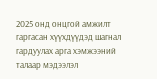2025 онд онцгой амжилт гаргасан хүүхдүүдэд шагнал гардуулах арга хэмжээний талаар мэдээлэл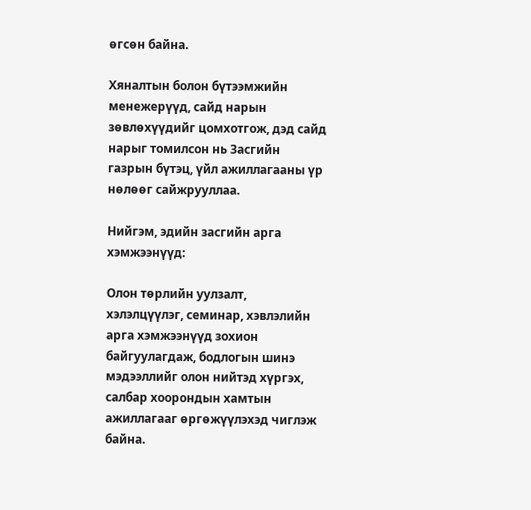өгсөн байна.

Хяналтын болон бүтээмжийн менежерүүд, сайд нарын зөвлөхүүдийг цомхотгож, дэд сайд нарыг томилсон нь Засгийн газрын бүтэц, үйл ажиллагааны үр нөлөөг сайжрууллаа.

Нийгэм, эдийн засгийн арга хэмжээнүүд:

Олон төрлийн уулзалт, хэлэлцүүлэг, семинар, хэвлэлийн арга хэмжээнүүд зохион байгуулагдаж, бодлогын шинэ мэдээллийг олон нийтэд хүргэх, салбар хоорондын хамтын ажиллагааг өргөжүүлэхэд чиглэж байна.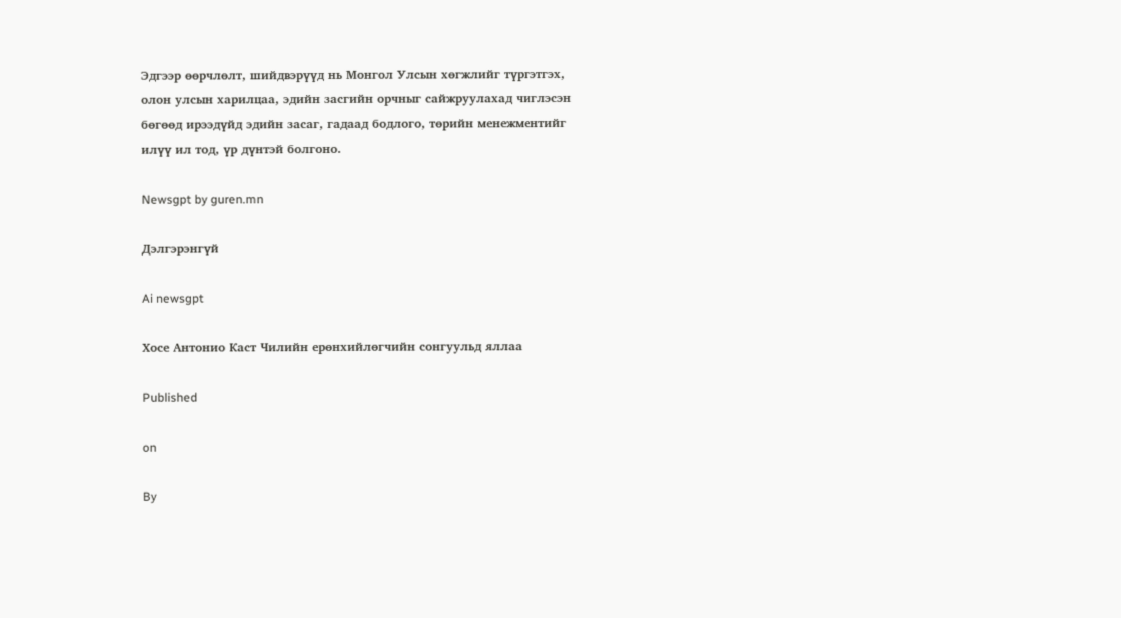Эдгээр өөрчлөлт, шийдвэрүүд нь Монгол Улсын хөгжлийг түргэтгэх, олон улсын харилцаа, эдийн засгийн орчныг сайжруулахад чиглэсэн бөгөөд ирээдүйд эдийн засаг, гадаад бодлого, төрийн менежментийг илүү ил тод, үр дүнтэй болгоно.

Newsgpt by guren.mn

Дэлгэрэнгүй

Ai newsgpt

Хосе Антонио Каст Чилийн ерөнхийлөгчийн сонгуульд яллаа

Published

on

By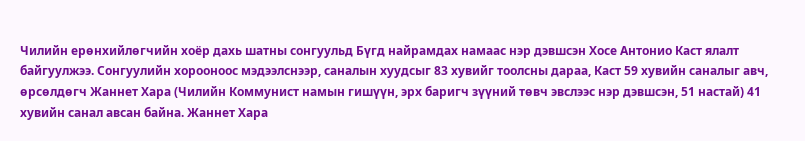Чилийн ерөнхийлөгчийн хоёр дахь шатны сонгуульд Бүгд найрамдах намаас нэр дэвшсэн Хосе Антонио Каст ялалт байгуулжээ. Сонгуулийн хорооноос мэдээлснээр, саналын хуудсыг 83 хувийг тоолсны дараа, Каст 59 хувийн саналыг авч, өрсөлдөгч Жаннет Хара (Чилийн Коммунист намын гишүүн, эрх баригч зүүний төвч эвслээс нэр дэвшсэн, 51 настай) 41 хувийн санал авсан байна. Жаннет Хара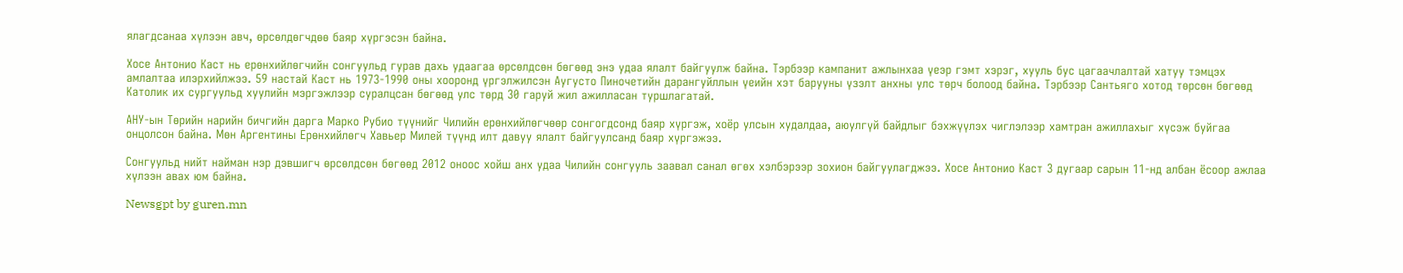ялагдсанаа хүлээн авч, өрсөлдөгчдөө баяр хүргэсэн байна.

Хосе Антонио Каст нь ерөнхийлөгчийн сонгуульд гурав дахь удаагаа өрсөлдсөн бөгөөд энэ удаа ялалт байгуулж байна. Тэрбээр кампанит ажлынхаа үеэр гэмт хэрэг, хууль бус цагаачлалтай хатуу тэмцэх амлалтаа илэрхийлжээ. 59 настай Каст нь 1973-1990 оны хооронд үргэлжилсэн Аугусто Пиночетийн дарангуйллын үеийн хэт барууны үзэлт анхны улс төрч болоод байна. Тэрбээр Сантьяго хотод төрсөн бөгөөд Католик их сургуульд хуулийн мэргэжлээр суралцсан бөгөөд улс төрд 30 гаруй жил ажилласан туршлагатай.

АНУ-ын Төрийн нарийн бичгийн дарга Марко Рубио түүнийг Чилийн ерөнхийлөгчөөр сонгогдсонд баяр хүргэж, хоёр улсын худалдаа, аюулгүй байдлыг бэхжүүлэх чиглэлээр хамтран ажиллахыг хүсэж буйгаа онцолсон байна. Мөн Аргентины Ерөнхийлөгч Хавьер Милей түүнд илт давуу ялалт байгуулсанд баяр хүргэжээ.

Сонгуульд нийт найман нэр дэвшигч өрсөлдсөн бөгөөд 2012 оноос хойш анх удаа Чилийн сонгууль заавал санал өгөх хэлбэрээр зохион байгуулагджээ. Хосе Антонио Каст 3 дугаар сарын 11-нд албан ёсоор ажлаа хүлээн авах юм байна.

Newsgpt by guren.mn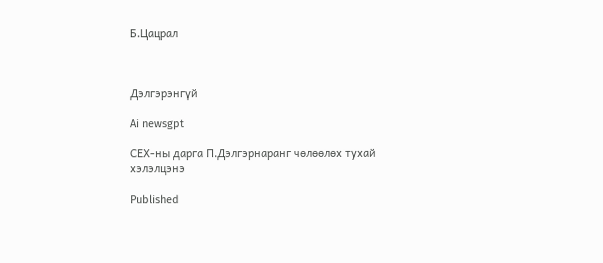Б.Цацрал



Дэлгэрэнгүй

Ai newsgpt

СЕХ-ны дарга П.Дэлгэрнаранг чөлөөлөх тухай хэлэлцэнэ

Published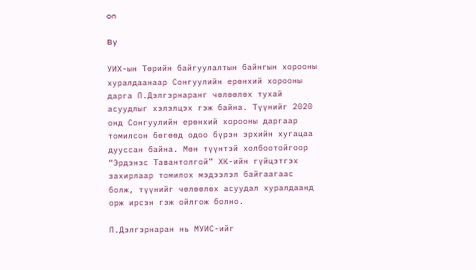on

By

УИХ-ын Төрийн байгуулалтын байнгын хорооны хуралдаанаар Сонгуулийн ерөнхий хорооны дарга П.Дэлгэрнаранг чөлөөлөх тухай асуудлыг хэлэлцэх гэж байна. Түүнийг 2020 онд Сонгуулийн ерөнхий хорооны даргаар томилсон бөгөөд одоо бүрэн эрхийн хугацаа дууссан байна. Мөн түүнтэй холбоотойгоор “Эрдэнэс Тавантолгой” ХК-ийн гүйцэтгэх захирлаар томилох мэдээлэл байгаагаас болж, түүнийг чөлөөлөх асуудал хуралдаанд орж ирсэн гэж ойлгож болно.

П.Дэлгэрнаран нь МУИС-ийг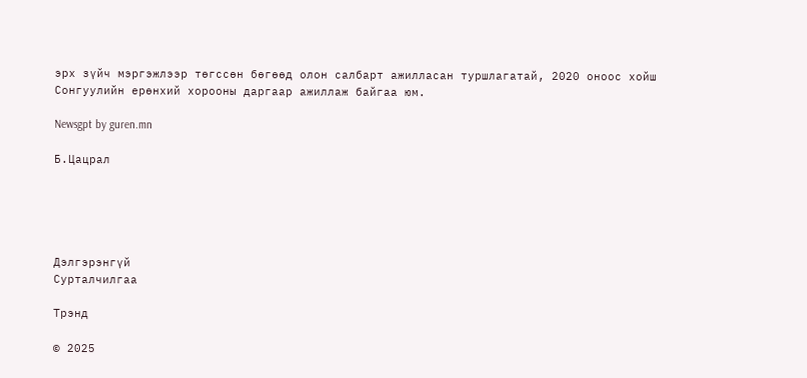эрх зүйч мэргэжлээр төгссөн бөгөөд олон салбарт ажилласан туршлагатай, 2020 оноос хойш Сонгуулийн ерөнхий хорооны даргаар ажиллаж байгаа юм.

Newsgpt by guren.mn

Б.Цацрал





Дэлгэрэнгүй
Сурталчилгаа

Трэнд

© 2025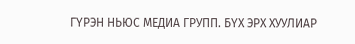ГҮРЭН НЬЮС МЕДИА ГРУПП. БҮХ ЭРХ ХУУЛИАР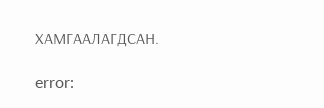ХАМГААЛАГДСАН.

error: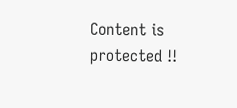Content is protected !!